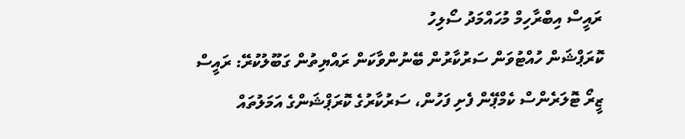ރައީސް އިބްރާހިމް މުހައްމަދު ސޯލިހު
ކޮރަޕްޝަން ހުއްޓުވަން ސަރުކާރުން ބޭނުންވާކަން ރައްޔިތުން ގަބޫލުކުރޭ: ރައީސް
ޒީރޯ ޓޮލަރެންސް ކެމްޕޭން ފެށި ފަހުން، ސަރުކާރުގެ ކޮރަޕްޝަންގެ އަމަލުތައް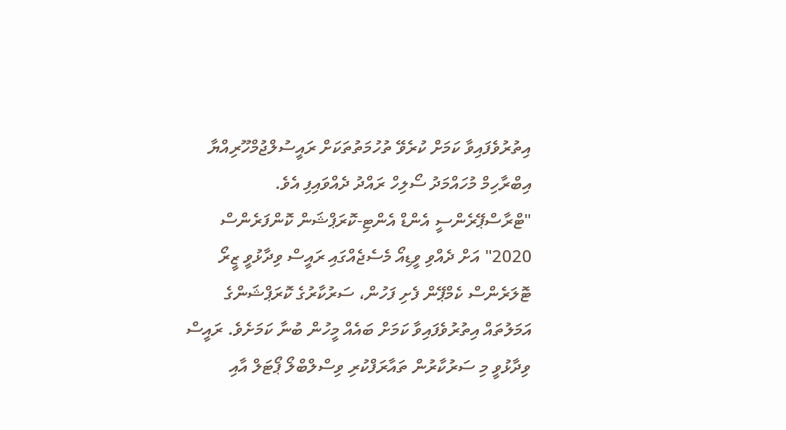އިތުރުވެފައިވާ ކަމަށް ކުރެވޭ ތުހުމަތުތަކަށް ރައީސުލްޖުމްހޫރިއްޔާ އިބްރާހިމް މުހައްމަދު ސޯލިހް ރައްދު ދެއްވައިފި އެވެ.
"ޓްރާސްޕޭރެންސީ އެންޑް އެންޓި-ކޮރަޕްޝަން ކޮންފަރެންސް 2020" އަށް ދެއްވި ވީޑިއޯ މެސެޖެއްގައި ރައީސް ވިދާޅުވީ ޒީރޯ ޓޮލަރެންސް ކެމްޕޭން ފެށި ފަހުން، ސަރުކާރުގެ ކޮރަޕްޝަންގެ އަމަލުތައް އިތުރުވެފައިވާ ކަމަށް ބައެއް މީހުން ބުނާ ކަމަށެވެ. ރައީސް ވިދާޅުވީ މި ސަރުކާރުން ތައާރަފްކުރި ވިސްލްބްލޯ ޕޯޓަލް އާއި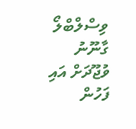ވިސްލްބްލޯ ގާނޫނު ވުޖޫދަށް އައި ފަހުން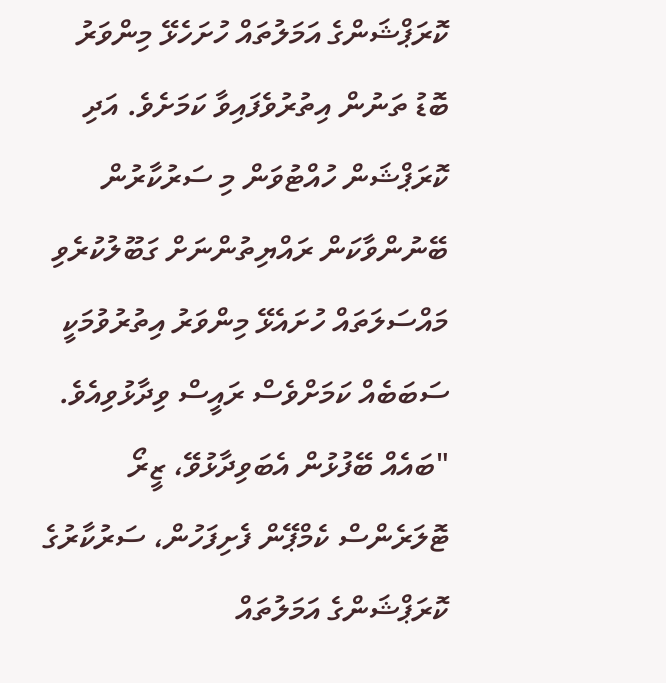ކޮރަޕްޝަންގެ އަމަލުތައް ހުށަހެޅޭ މިންވަރު ބޮޑު ތަނުން އިތުރުވެފައިވާ ކަމަށެވެ. އަދި ކޮރަޕްޝަން ހުއްޓުވަން މި ސަރުކާރުން ބޭނުންވާކަން ރައްޔިތުންނަށް ގަބޫލުކުރެވި މައްސަލަތައް ހުށައެޅޭ މިންވަރު އިތުރުވުމަކީ ސަބަބެއް ކަމަށްވެސް ރައީސް ވިދާޅުވިއެވެ.
"ބައެއް ބޭފުޅުން އެބަވިދާޅުވޭ، ޒީރޯ ޓޮލަރެންސް ކެމްޕޭން ފެށިފަހުން، ސަރުކާރުގެ ކޮރަޕްޝަންގެ އަމަލުތައް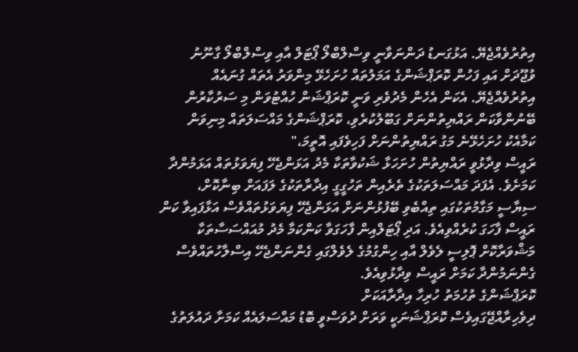އިތުރުވެއްޖެޔޭ. އަޅުގަނޑު ދަންނަވާނީ ވިސްލްބްލޯ ޕޯޓަލް އާއި ވިސްލްބްލޯ ގާނޫނު ވުޖޫދަށް އައި ފަހުން ކޮރަޕްޝަންގެ އަމަލުތައް ހުށަހެޅޭ މިންވަރު އެތައް ގުނައެއް އިތުރުވެއްޖެޔޭ. އެކަން އެހެން މެދުވެރި ވަނީ ކޮރަޕްޝަން ހުއްޓުވަން މި ސަރުކާރުން ބޭނުންވާކަން ރައްޔިތުންނަށް ގަބޫލުކުރެވި، ކޮރަޕްޝަންގެ މައްސަލަތައް މިނިވަން ކަމާއެކު ހުށަހެޅޭނެ މަގު ރައްޔިތުންނަށް ފަހިވެފައި އޮތީމަ،"
ރައީސް ވިދާޅުވީ ރައްޔިތުން ހުށަހަޅާ ޝަކުވާތަކާ މެދު އަޅަންޖެހޭ ފިޔަވަޅުތައް އަޅަމުންދާ ކަމަށެވެ. އެފަދަ މައްސަލަތަކުގެ ތެރެއިން ތަހުގީގީ އިދާރާތަކުގެ ލަފައަށް ބިނާކޮށް، ސިޔާސީ މަގާމުތަކުގައި ތިއްބެވި ބޭފުޅުންނަށް އަޅަންޖެހޭ ފިޔަވަޅުތައްވެސް އަޅާފައިވާ ކަން ރައީސް ފާހަގަ ކުރެއްވިއެވެ. އަދި ޕޯޓަލްއިން ފާހަގަވާ ކަންކަމާ މެދު މުއައްސަސާތަކާ މަޝްވަރާކޮށް ޕޮލިސީ ލެވެލް އާއި ހިންގުމުގެ ލެވެލްގައި ގެންނަންޖެހޭ އިސްލާހުތައްވެސް ގެންނަމުންދާ ކަމަށް ރައީސް ވިދާޅުވިއެވެ.
ކޮރަޕްޝަންގެ ތުހުމަތު ހުރިހާ އިދާރާއަކަށް
ދިވެހިރާއްޖޭގައިވެސް ކޮރަޕްޝަނަކީ ވަރަށް ދުވަސްވީ ބޮޑު މައްސަލައެއް ކަމަށާ ދައުލަތުގެ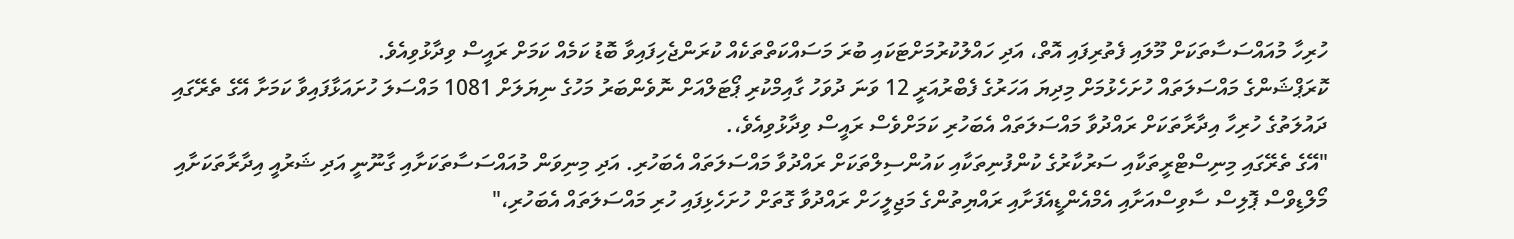ހުރިހާ މުއައްސަސާތަކަށް މޫލައި ފެތުރިފައި އޮތް، އަދި ހައްލުކުރުމަށްޓަކައި ބުރަ މަސައްކަތްތަކެއް ކުރަންޖެހިފައިވާ ބޮޑު ކަމެއް ކަމަށް ރައީސް ވިދާޅުވިއެވެ.
ކޮރަޕްޝަންގެ މައްސަލަތައް ހުށަހެޅުމަށް މިދިޔަ އަހަރުގެ ފެބްރުއަރީ 12 ވަނަ ދުވަހު ގާއިމްކުރި ޕޯޓަލްއަށް ނޮވެންބަރު މަހުގެ ނިޔަލަށް 1081 މައްސަލަ ހުށައަޅާފައިވާ ކަމަށާ އޭގެ ތެރޭގައި ދައުލަތުގެ ހުރިހާ އިދާރާތަކަށް ރައްދުވާ މައްސަލަތައް އެބަހުރި ކަމަށްވެސް ރައީސް ވިދާޅުވިއެވެ،.
"އޭގެ ތެރޭގައި މިނިސްޓްރީތަކާއި ސަރުކާރުގެ ކުންފުނިތަކާއި ކައުންސިލްތަކަށް ރައްދުވާ މައްސަލަތައް އެބަހުރި. އަދި މިނިވަން މުއައްސަސާތަކަށާއި ގާނޫނީ އަދި ޝަރުއީ އިދާރާތަކަށާއި މޯލްޑިވްސް ޕޮލިސް ސާވިސްއަށާއި އެމްއެންޑީއެފަށާއި ރައްޔިތުންގެ މަޖިލީހަށް ރައްދުވާ ގޮތަށް ހުށަހެޅިފައި ހުރި މައްސަލަތައް އެބަހުރި،"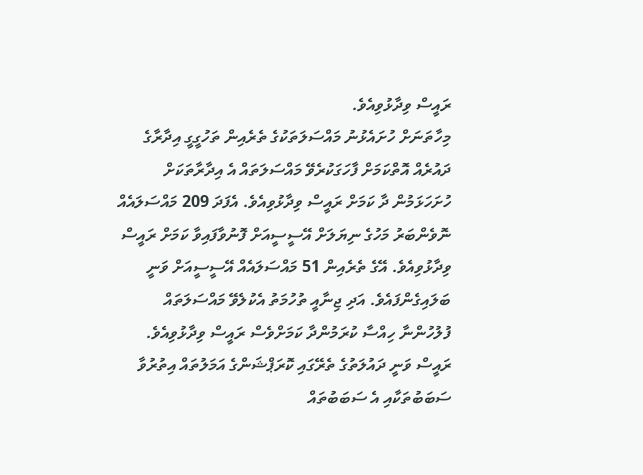ރައީސް ވިދާޅުވިއެވެ.
މިހާތަނަށް ހުށައެޅުނު މައްސަލަތަކުގެ ތެރެއިން ތަހުގީގީ އިދާރާގެ ދައުރެއް އޮތްކަމަށް ފާހަގަކުރެވޭ މައްސަލަތައް އެ އިދާރާތަކަށް ހުށަހަޅަމުން ދާ ކަމަށް ރައީސް ވިދާޅުވިއެވެ. އެފަދަ 209 މައްސަލައެއް ނޮވެންބަރު މަހުގެ ނިޔަލަށް އޭސީސީއަށް ފޮނުވާފައިވާ ކަމަށް ރައީސް ވިދާޅުވިއެވެ. އޭގެ ތެރެއިން 51 މައްސަލައެއް އޭސީސީއަށް ވަނީ ބަލައިގެންފައެވެ. އަދި ޖިނާއީ ތުހުމަތު އެކުލެވޭ މައްސަލަތައް ފުލުހުންނާ ހިއްސާ ކުރަމުންދާ ކަމަށްވެސް ރައީސް ވިދާޅުވިއެވެ.
ރައީސް ވަނީ ދައުލަތުގެ ތެރޭގައި ކޮރަޕްޝަންގެ އަމަލުތައް އިތުރުވާ ސަބަބުތަކާއި އެ ސަބަބުތައް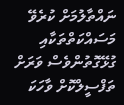ނައްތާލުމަށް ކުރެވޭ މަސައްކަތްތަކާއި ގުޅޭގޮތުންވެސް ވަރަށް ތަފްސީލްކޮށް ވާހަކަ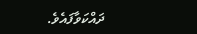ދައްކަވާފައެވެ.